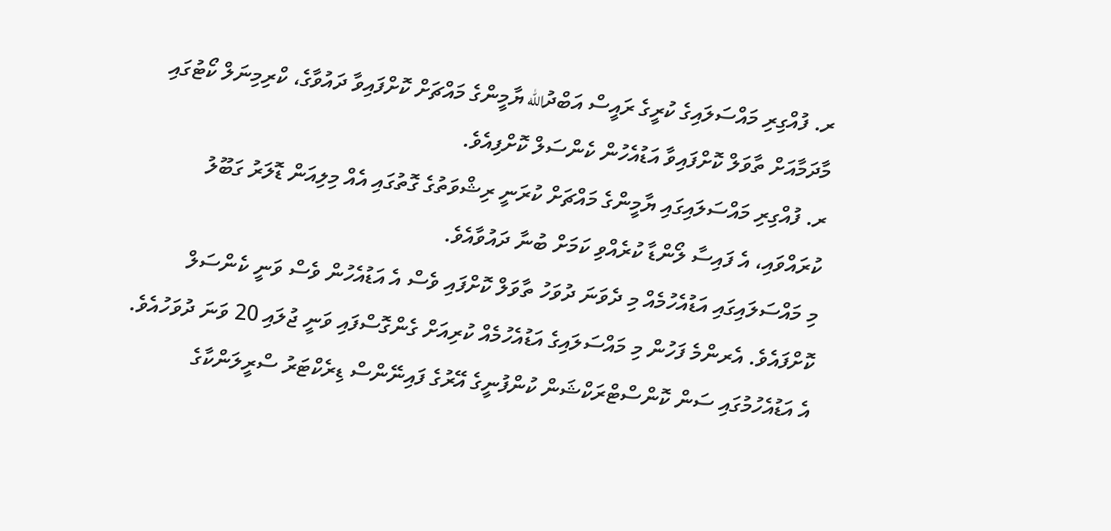ރ. ފުއްގިރި މައްސަލައިގެ ކުރީގެ ރައީސް އަބްދުالله ޔާމީންގެ މައްޗަށް ކޮށްފައިވާ ދައުވާގެ، ކްރިމިނަލް ކޯޓުގައި މާދަމާއަށް ތާވަލް ކޮށްފައިވާ އަޑުއެހުން ކެންސަލް ކޮށްފިއެވެ.
ރ. ފުއްގިރި މައްސަލައިގައި ޔާމީންގެ މައްޗަށް ކުރަނީ ރިޝްވަތުގެ ގޮތުގައި އެއް މިލިއަން ޑޮލަރު ގަބޫލު ކުރައްވައި، އެ ފައިސާ ލޯންޑާ ކުރެއްވި ކަމަށް ބުނާ ދައުވާއެވެ.
މި މައްސަލައިގައި އަޑުއެހުމެއް މި ދެވަނަ ދުވަހު ތާވަލް ކޮށްފައި ވެސް އެ އަޑުއެހުން ވެސް ވަނީ ކެންސަލް ކޮށްފައެވެ. އެރންމެ ފަހުން މި މައްސަލައިގެ އަޑުއެހުމެއް ކުރިއަށް ގެންގޮސްފައި ވަނީ ޖުލައި 20 ވަނަ ދުވަހުއެވެ. އެ އަޑުއެހުމުގައި ސަން ކޮންސްޓްރަކްޝަން ކުންފުނީގެ އޭރުގެ ފައިނޭންސް ޑިރެކްޓަރު ސްރީލަންކާގެ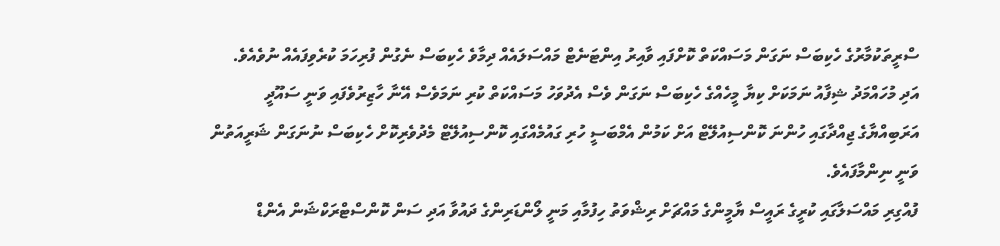ސްރީތަކުމާރުގެ ހެކިބަސް ނަގަން މަސައްކަތް ކޮށްފައި ވާއިރު އިންޓަނެޓް މައްސަލައެއް ދިމާވެ ހެކިބަސް ނެގުން ފުރިހަމަ ކުރެވިފައެއް ނުވެއެވެ.
އަދި މުހައްމަދު ޝިފާއު ނަމަކަށް ކިޔާ މީހެއްގެ ހެކިބަސް ނަގަން ވެސް އެދުވަހު މަސައްކަތް ކުރި ނަމަވެސް އޭނާ ހާޒިރުވެފައި ވަނީ ސައޫދީ އަރަބިއްޔާގެ ޖިއްދާގައި ހުންނަ ކޮންސިއުލޭޓް އަށް ކަމުން އެމްބަސީ ހުރި ގައުމެއްގައި ކޮންސިއުލޭޓް މެދުވެރިކޮށް ހެކިބަސް ނުނަގަން ޝަރީއަތުން ވަނީ ނިންމާފައެވެ.
ފުއްގިރި މައްސަލާގައި ކުރީގެ ރައީސް ޔާމީންގެ މައްޗަށް ރިޝްވަތު ހިފުމާއި މަނީ ލޯންޑަރިންގެ ދައުވާ އަދި ސަން ކޮންސްޓްރަކްޝަން އެންޑް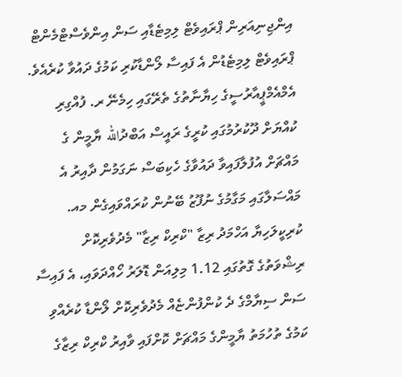އިންޖިނިއަރިން ޕްރައިވެޓް ލިމިޓެޑާއި ސަން އިންވެސްޓްމެންޓް ޕްރައިވެޓް ލިމިޓެޑުން އެ ފައިސާ ލޯންޑާކުރި ކަމުގެ ދައުވާ ކުރެއެވެ.
އެމްއެމްޕީއާރުސީގެ ހިޔާނާތުގެ ތެރޭގައި ހިމެނޭ ރ. ފުއްގިރި ކުއްޔަށް ދޫކުރުމުގައި ކުރީގެ ރައީސް އަބްދުالله ޔާމީން ގެ މައްޗަށް އުފުލާފައިވާ ދައުވާގެ ހެކިބަސް ނަގަމުން ދާއިރު އެ މައްސަލާގައި މަގާމުގެ ނުފޫޒު ބޭނުން ކުރައްވައިގެން މއ. ކުރިކީލަހިޔާ އަހްމަދު ރިޒާ "ކްރިކް ރިޒާ" މެދުވެރިކޮށް ރިޝްވަތުގެ ގޮތުގައި 1.12 މިލިއަން ޑޮލަރު ހޯއްދަވައި، އެ ފައިސާ ސަން ސިޔާމްގެ ދެ ކުންފުންޏެއް މެދުވެރިކޮށް ލޯންޑާ ކުރެއްވި ކަމުގެ ތުހުމަތު ޔާމީންގެ މައްޗަށް ކޮށްފައި ވާއިރު ކްރިކް ރިޒާގެ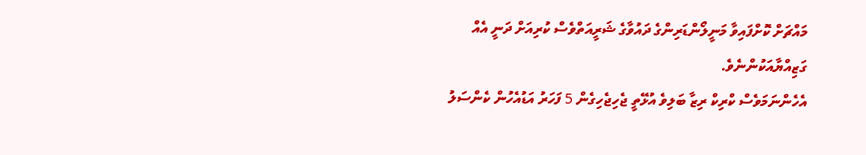މައްޗަށް ކޮށްފައިވާ މަނީލޯންޑަރިންގެ ދައުވާގެ ޝަރީއަތްވެސް ކުރިއަށް ދަނީ އެއް ގަޒިއްޔާއަކުންނެވެ.
އެހެންނަމަވެސް ކްރިކް ރިޒާ ބަލިވެ އުޅޭތީ ޖެހިޖެހިގެން 5 ފަހަރު އަޑުއެހުން ކެންސަލު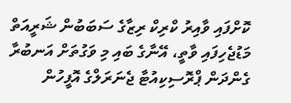ކޮށްފައި ވާއިރު ކްރިކް ރިޒާގެ ސަބަބުން ޝަރީއަތް މަޑުޖެހިފައި ވާތީ، އޭނާގެ ބައި މި ވަގުތަށް އަނބުރާ ގެންދަން ޕްރޮސިކިއުޓާ ޖެނަރަލްގެ އޮފީހުން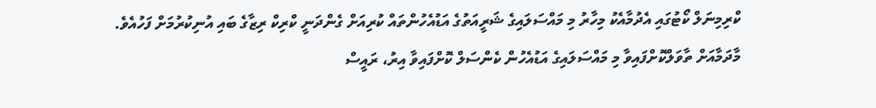ކްރިމިނަލް ކޯޓުގައި އެދުމާއެކު މިހާރު މި މައްސަލައިގެ ޝަރީއަތުގެ އަޑުއެހުންތައް ކުރިއަށް ގެންދަނީ ކްރިކް ރިޒާގެ ބައި އުނިކުރުމަށް ފަހުއެވެ.
މާދަމާއަށް ތާވަލްކޮށްފައިވާ މި މައްސަލައިގެ އަޑުއެހުން ކެންސަލް ކޮށްފައިވާ އިރު، ރައީސް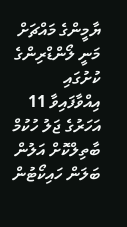ޔާމީންގެ މައްޗަށް މަނީ ލޯންޑްރިންގެ ކުށުގައި އިއްވާފައިވާ 11 އަހަރުގެ ޖަލު ހުކުމް ބާތިލްކޮށް އަލުން ބަލަން ހައިކޯޓުން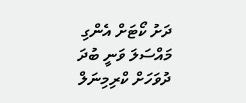ދަށު ކޯޓަށް އެންގި މައްސަލަ ވަނީ ބުދަ ދުވަހަށް ކްރިމިނަލް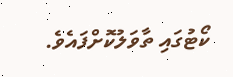ކޯޓުގައި ތާވަލުކޮށްފައެވެ.